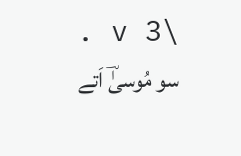\v 3 . سو مُوسیٰؔ اَتے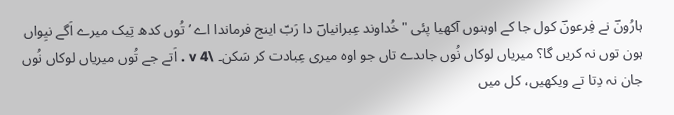ہارُونؔ نے فِرعونؔ کول جا کے اوہنوں آکھیا پئی "خُداوند عِبرانیاںؔ دا رَبّ اینج فرماندا اے ’ تُوں کدھ تِیک میرے اَگے نیِواں ہون توں نہ کریں گا؟ میریاں لوکاں نُوں جاںدے تاں جو اوہ میری عِبادت کر سَکن۔ \v 4 . اَتے جے تُوں میریاں لوکاں نُوں جان نہ دِتا تے ویکھیں، کل میں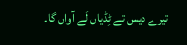تیرے دیس تے ٹِڈیاں لَے آواں گا۔